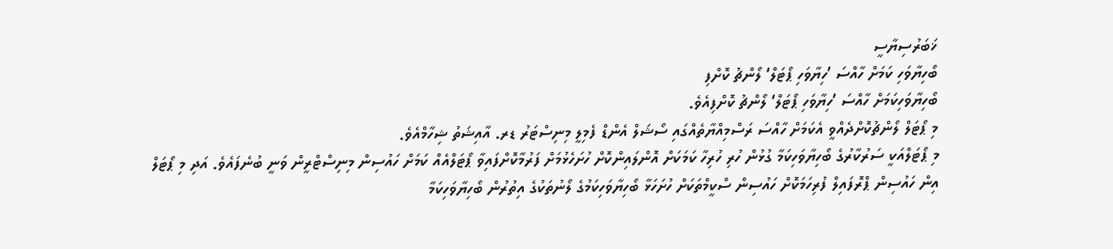ޚަބަރުސިޔާސީ
ބޯހިޔާވަހި ކަމަށް ހާއްސަ ’ހިޔާވަހި ޕޯޓަލް‘ ލޯންޗު ކޮށްފި
ބޯހިޔާވަހިކަމަށް ހާއްސަ ’ހިޔާވަހި ޕޯޓަލް‘ ލޯންޗު ކޮށްފިއެވެ.
މި ޕޯޓަލް ލޯންޗުކޮށްދެއްވީ އެކަމަށް ހާއްސަ ރަސްމިއްޔާތެއްގައި ސޯޝަލް އެންޑް ފެމިލީ މިނިސްޓަރު ޑރ. އާއިޝަތު ޝިހާމްއެވެ.
މި ޕޯޓަލްއަކީ ސަރުކާރުގެ ބޯހިޔާވަހިކަމާ ގުޅުން ހުރި ހުރިހާ ކަމަކަށް އޮންލައިންކޮށް ހުށަހެޅުމަށް ފަރުމާކޮށްފައިވާ ޕޯޓަލްއެއް ކަމަށް ހައުސިން މިނިސްޓްރީން ވަނީ ބުނެފައެވެ. އަދި މި ޕޯޓަލް އިން ހައުސިން ޕްރޮފައިލް ފުރިހަމަކޮށް ހައުސިން ސްކީމްތަކަށް ހުށަހަޅާ ބޯހިޔާވަހިކަމުގެ ލޯނުތަކުގެ އިތުރުން ބޯހިޔާވަހިކަމާ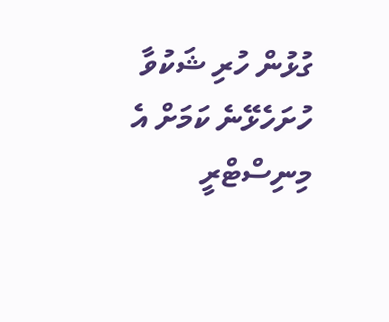ގުޅުން ހުރި ޝަކުވާ ހުށަހެޅޭނެ ކަމަށް އެ މިނިސްޓްރީ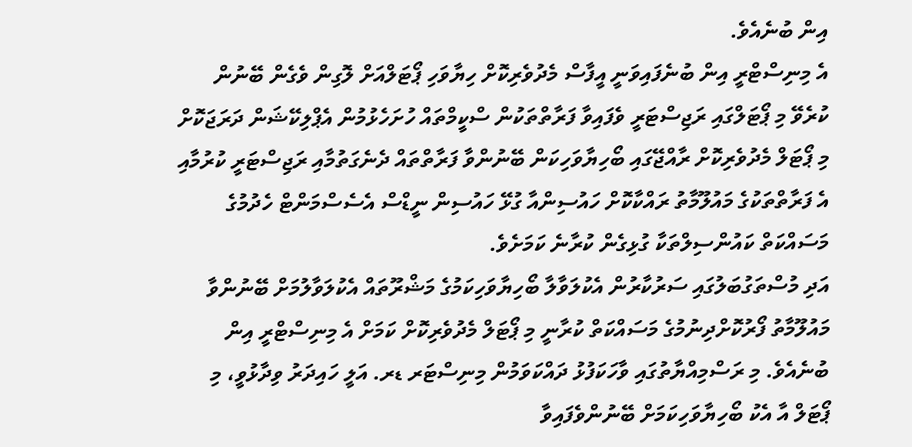އިން ބުނެއެވެ.
އެ މިނިސްޓްރީ އިން ބުނެފައިވަނީ އީފާސް މެދުވެރިކޮށް ހިޔާވަހި ޕޯޓަލްއަށް ލޮގިން ވެގެން ބޭނުން ކުރެވޭ މި ޕޯޓަލްގައި ރަޖިސްޓަރީ ވެފައިވާ ފަރާތްތަކުން ސްކީމްތައް ހުށަހެޅުމުން އެޕްލިކޭޝަން ދަރަޖަކޮށް މި ޕޯޓަލް މެދުވެރިކޮށް ރާއްޖޭގައި ބޯހިޔާވަހިކަން ބޭނުންވާ ފަރާތްތައް ދެނެގަތުމާއި ރަޖިސްޓަރީ ކުރުމާއި އެ ފަރާތްތަކުގެ މައުލޫމާތު ރައްކާކޮށް ހައުސިންއާ ގުޅޭ ހައުސިން ނީޑްސް އެސެސްމަންޓް ހެދުމުގެ މަސައްކަތް ކައުންސިލްތަކާ ގުޅިގެން ކުރާނެ ކަމަށެވެ.
އަދި މުސްތަގުބަލުގައި ސަރުކާރުން އެކުލަވާލާ ބޯހިޔާވަހިކަމުގެ މަޝްރޫތައް އެކުލަވާލުމަށް ބޭނުންވާ މައުލޫމާތު ފޯރުކޮށްދިނުމުގެ މަސައްކަތް ކުރާނީ މި ޕޯޓަލް މެދުވެރިކޮށް ކަމަށް އެ މިނިސްޓްރީ އިން ބުނެއެވެ. މި ރަސްމިއްޔާތުގައި ވާހަކަފުޅު ދައްކަވަމުން މިނިސްޓަރ ޑރ. އަލީ ހައިދަރު ވިދާޅުވީ، މި ޕޯޓަލް އާ އެކު ބޯހިޔާވަހިކަމަށް ބޭނުންވެފައިވާ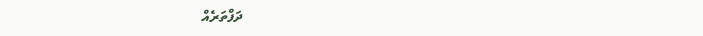ދަފްތަރެއް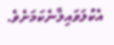އެކުލަވައިލާނެކަމަށެވެ.